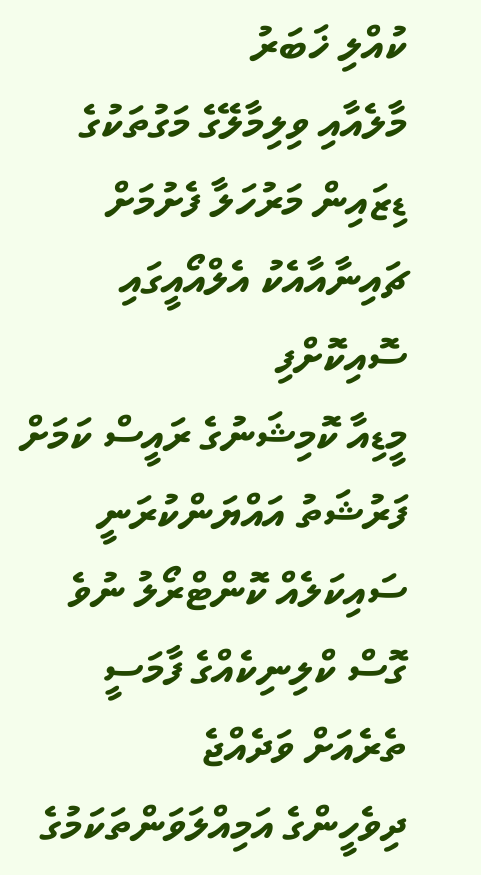ކުއްލި ޚަބަރު
މާލެއާއި ވިލިމާލޭގެ މަގުތަކުގެ ޑިޒައިން މަރުހަލާ ފެށުމަށް ޗައިނާއާއެކު އެލްއޯއީގައި ސޮއިކޮށްފި
މީޑިއާ ކޮމިޝަނުގެ ރައީސް ކަމަށް ފަރުޝަތު އައްޔަންކުރަނީ
ސައިކަލެއް ކޮންޓްރޯލު ނުވެ ގޮސް ކްލިނިކެއްގެ ފާމަސީ ތެރެއަށް ވަދެއްޖެ
ދިވެހީންގެ އަމިއްލަވަންތަކަމުގެ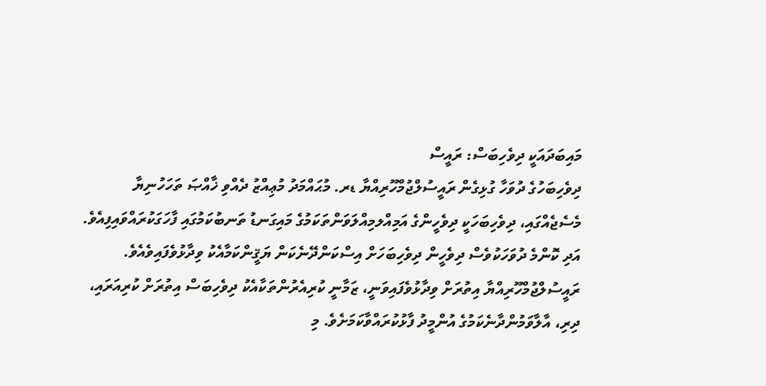މައިބަދައަކީ ދިވެހިބަސް: ރައީސް
ދިވެހިބަހުގެ ދުވަހާ ގުޅިގެން ރައީސުލްޖުމްހޫރިއްޔާ ޑރ. މުޙައްމަދު މުޢިއްޒު ދެއްވި ޚާއްޞަ ތަހަހުނިޔާ މެސެޖެއްގައި، ދިވެހިބަހަކީ ދިވެހީންގެ އަމިއްލމިއްލަވަންތަކަމުގެ މައިގަނޑު ތަނބުކަމުގައި ފާހަގަކުރައްވައިފިއެވެ. އަދި ކޮންމެ ދުވަހަކުވެސް ދިވެހީން ދިވެހިބަހަށް އިސްކަންދޭނެކަން ޔަޤީންކަމާއެކު ވިދާޅުވެފައިވެއެވެ.
ރައީސުލްޖުމްހޫރިއްޔާ އިތުރަށް ވިދާޅުވެފައިވަނީ، ޒަމާނީ ކުރިއެރުންތަކާއެކު ދިވެހިބަސް އިތުރަށް ކުރިއަރައި، ދިރި، އާލާވަމުންދާނެކަމުގެ އުންމީދު ފާޅުކުރައްވާކަމަށެވެ. މި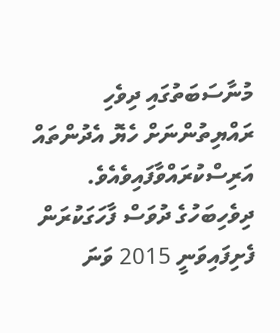މުނާސަބަތުގައި ދިވެހި ރައްޔިތުންނަށް ހެޔޮ އެދުންތައް އަރިސްކުރައްވާފައިވެއެވެ.
ދިވެހިބަހުގެ ދުވަސް ފާހަގަކުރަން ފެށިފައިވަނީ 2015 ވަނަ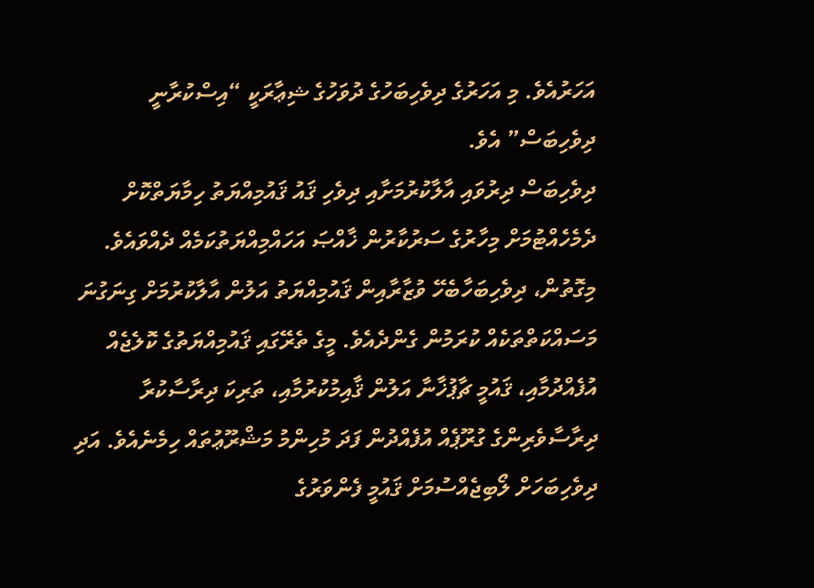އަހަރުއެވެ. މި އަހަރުގެ ދިވެހިބަހުގެ ދުވަހުގެ ޝިޢާރަކީ “އިސްކުރާނީ ދިވެހިބަސް” އެވެ.
ދިވެހިބަސް ދިރުވައި އާލާކުރުމަށާއި ދިވެހި ޤައު ޤައުމިއްޔަތު ހިމާޔަތްކޮށް ދެމެހެއްޓުމަށް މިހާރުގެ ސަރުކާރުން ޚާއްޞަ އަހައްމިއްޔަތުކަމެއް ދެއްވައެވެ. މިގޮތުން، ދިވެހިބަހާބެހޭ ވުޒާރާއިން ޤައުމިއްޔަތު އަލުން އާލާކުރުމަށް ގިނަގުނަ މަސައްކަތްތަކެއް ކުރަމުން ގެންދެއެވެ. މީގެ ތެރޭގައި ޤައުމިއްޔަތުގެ ކޮލެޖެއް އުފެއްދުމާއި، ޤައުމީ ޗާޕުޚާނާ އަލުން ޤާއިމުކުރުމާއި، ތަރިކަ ދިރާސާކުރާ ދިރާސާވެރިންގެ ގުރޫޕެއް އުފެއްދުން ފަދަ މުހިންމު މަޝްރޫޢުތައް ހިމެނެއެވެ. އަދި ދިވެހިބަހަށް ލޯބިޖެއްސުމަށް ޤައުމީ ފެންވަރުގެ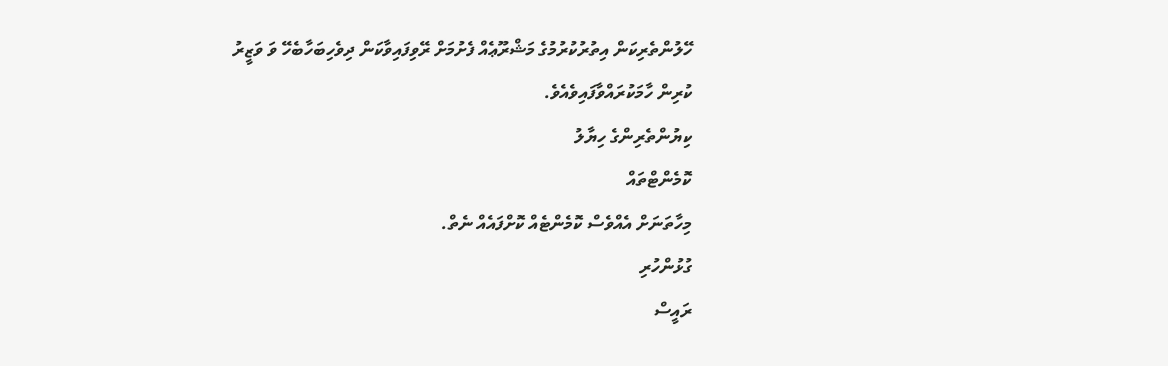ހޭލުންތެރިކަން އިތުރުކުރުމުގެ މަޝްރޫޢެއް ފެށުމަށް ރޭވިފައިވާކަން ދިވެހިބަހާބެހޭ ވަ ވަޒީރު ކުރިން ހާމަކުރައްވާފައިވެއެވެ.
ކިޔުންތެރިންގެ ހިޔާލު
ކޮމެންޓްތައް
މިހާތަނަށް އެއްވެސް ކޮމެންޓެއް ކޮށްފައެއް ނެތް.
ގުޅުންހުރި
ރައީސް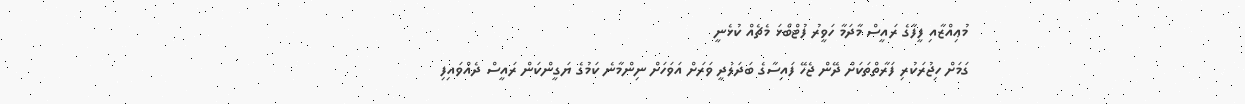މުޢިއްޒާއި ފީފާގެ ރައީސް މާދަމާ ހަވީރު ފުޓްބޯޅަ މެޗެއް ކުޅެނީ
ގަމަށް ހިޖުރަކުރި ފަރާތްތަކަށް ދޭން ޖެހޭ ފައިސާގެ ބަދަލުދީ ވަރަށް އަވަހަށް ނިންމާނެ ކަމުގެ ޔަގީންކަން ރައީސް ދެއްވައިފި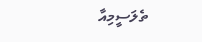ތެލަސީމިއާ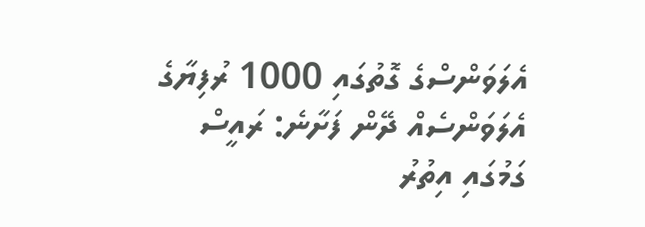އެލަވަންސްގެ ގޮތުގައި 1000 ރުފިޔާގެ އެލަވަންސެއް ދޭން ފަށާނެ: ރައީސް
ގަމުގައި އިތުރު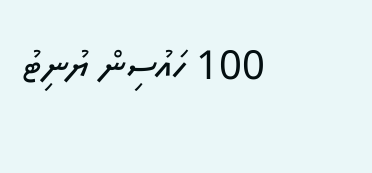100 ހައުސިން ޔުނިޓު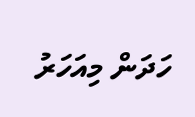ހަދަން މިއަހަރު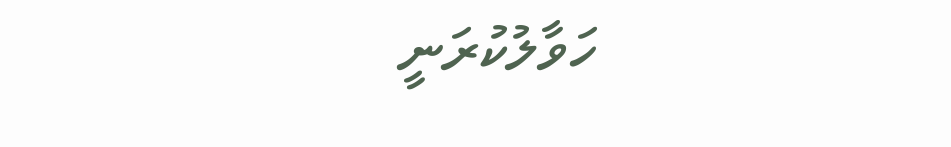ހަވާލުކުރަނީ